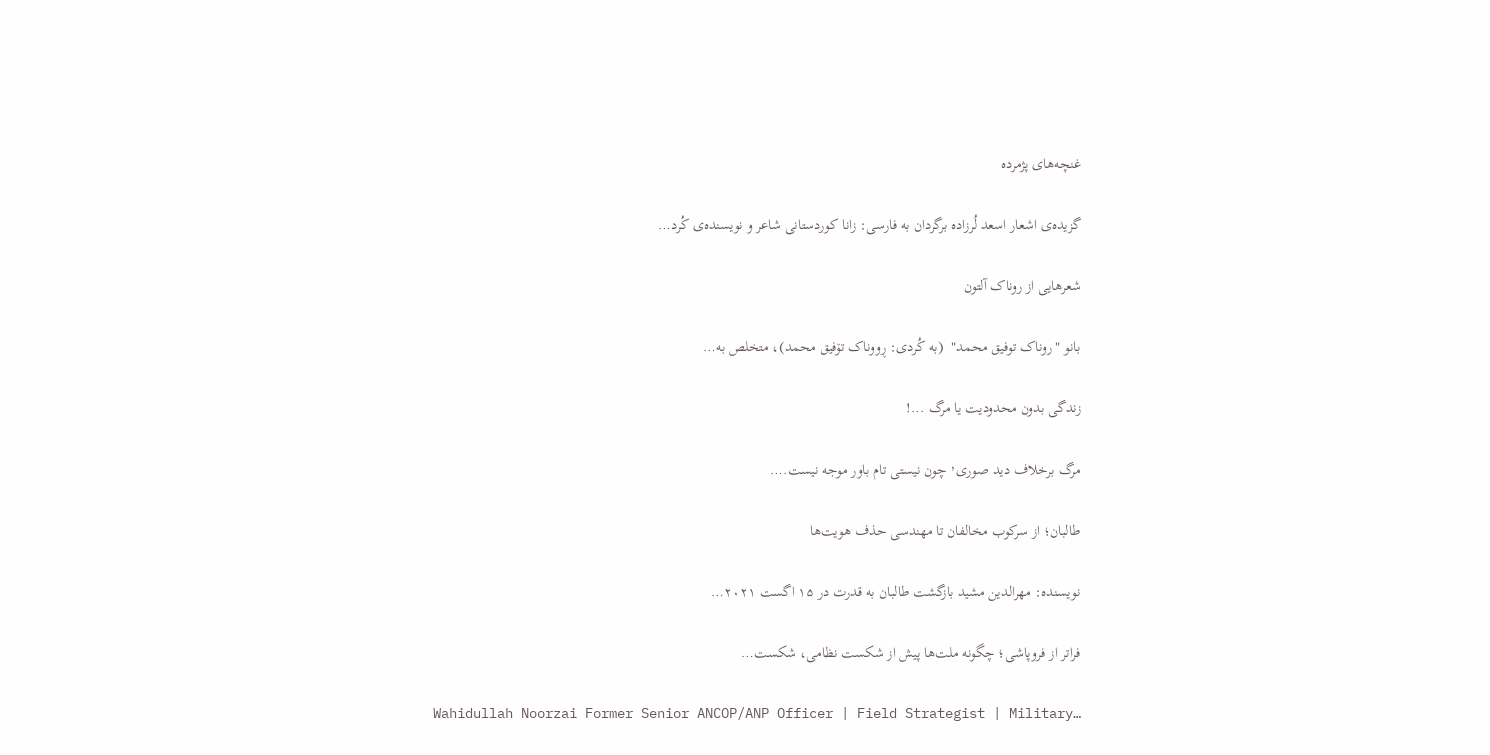غنچه‌های پژمرده

گزیده‌ی اشعار اسعد لُرزاده برگردان به فارسی: زانا کوردستانی شاعر و نویسنده‌ی کُرد…

شعرهایی از روناک آلتون

بانو "روناک توفیق محمد"  (به کُردی: ڕووناک تۆفیق محمد)، متخلص به…

زندگی بدون محدودیت یا مرگ ...!

مرگ برخلاف دید صوری٬ چون نیستی تام باور موجه نیست.…

طالبان؛ از سرکوب مخالفان تا مهندسی حذف هویت‌ها

نویسنده: مهرالدین مشید بازگشت طالبان به قدرت در ۱۵ اگست ۲۰۲۱…

فراتر از فروپاشی؛ چگونه ملت‌ها پیش از شکست نظامی، شکست…

Wahidullah Noorzai Former Senior ANCOP/ANP Officer | Field Strategist | Military…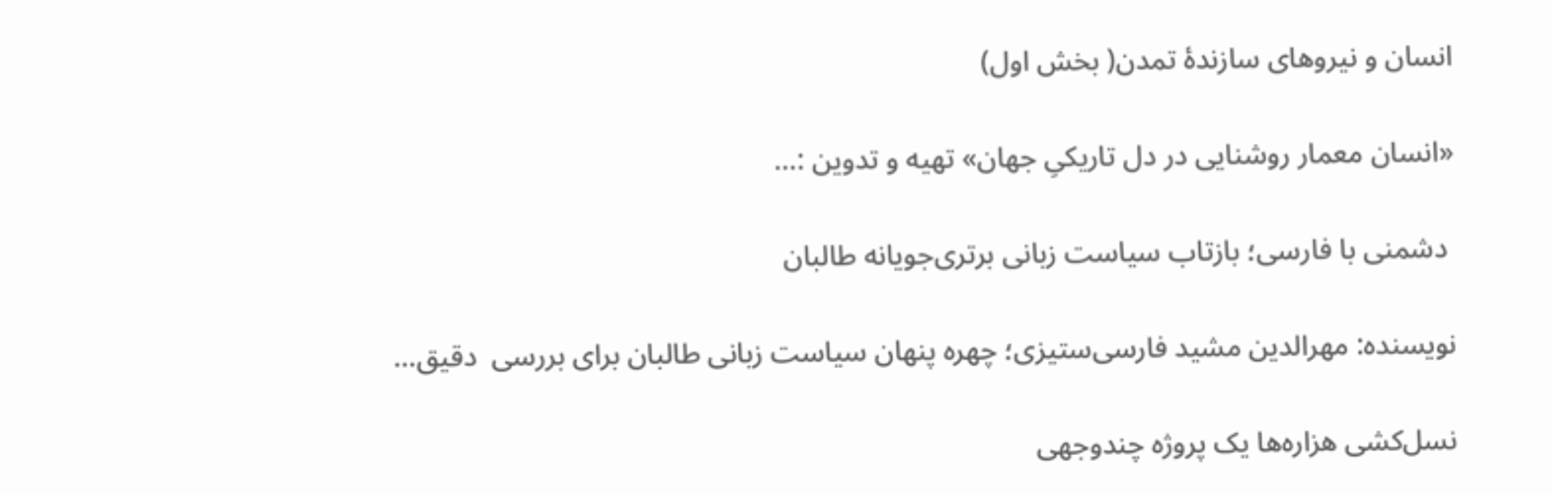انسان و نیروهای سازندهٔ تمدن( بخش اول)

«انسان معمار روشنایی در دل تاریکیِ جهان» تهیه و تدوین :…

 دشمنی با فارسی؛ بازتاب سیاست زبانی برتری‌جویانه طالبان

نویسنده: مهرالدین مشید فارسی‌ستیزی؛ چهره پنهان سیاست زبانی طالبان برای بررسی  دقیق…

نسل‌کشی هزاره‌ها یک پروژه چندوجهی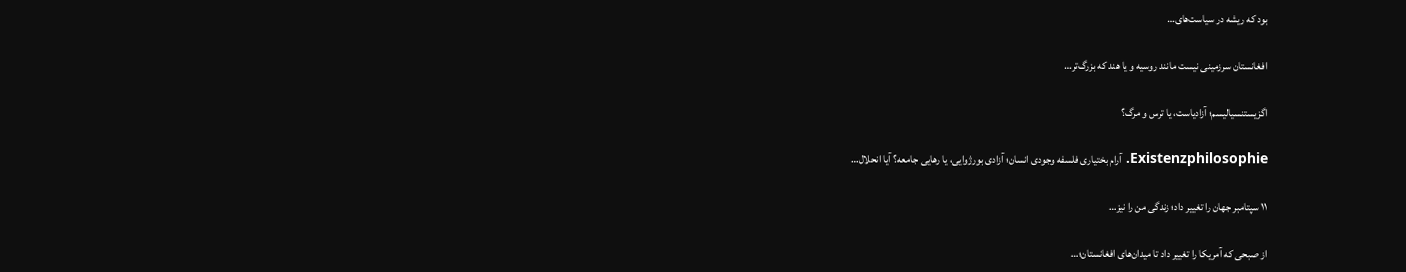بود که ریشه در سیاست‌های…

افغانستان سرزمینی نیست مانند روسیه و یا هند که بزرگ‌تر…

اگزیستنسیالیسم؛ آزادیاست، یا ترس و مرگ؟

Existenzphilosophie. آرام بختیاری فلسفه وجودی انسان؛ آزادی بورژوایی، یا رهایی جامعه؟ آیا انحلال…

۱۱ سپتامبر جهان را تغییر داد؛ زندگی من را نیز…

از صبحی که آمریکا را تغییر داد تا میدان‌های افغانستان؛…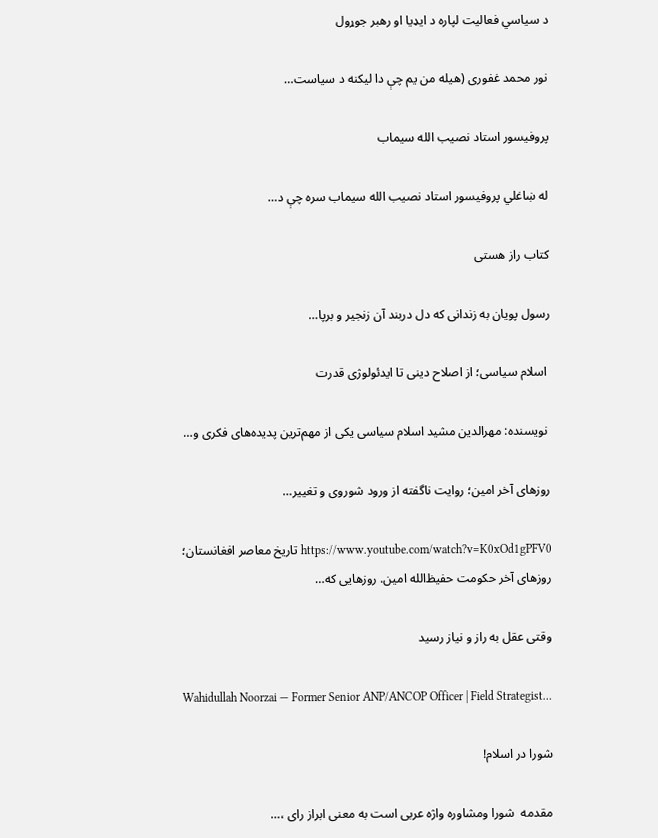د سیاسي فعالیت لپاره د ایډیا او رهبر جوړول

نور محمد غفوری (هیله من یم چې دا لیکنه د سیاست…

پروفیسور استاد نصیب الله سیماب

له ښاغلي پروفیسور استاد نصیب الله سیماب سره چې د…

کتاب راز هستی

رسول پویان به زندانی که دل دربند آن زنجیر و برپا…

 اسلام سیاسی؛ از اصلاح دینی تا ایدئولوژی قدرت

 نویسنده: مهرالدین مشید اسلام سیاسی یکی از مهم‌ترین پدیده‌های فکری و…

روزهای آخر امین؛ روایت ناگفته از ورود شوروی و تغییر…

https://www.youtube.com/watch?v=K0xOd1gPFV0 تاریخ معاصر افغانستان؛ روزهای آخر حکومت حفیظ‌الله امین. روزهایی که…

وقتی عقل به راز و نیاز رسید

Wahidullah Noorzai — Former Senior ANP/ANCOP Officer | Field Strategist…

شورا در اسلام!

مقدمه  شورا ومشاوره واژه عربی است به معنی ابراز رای ،…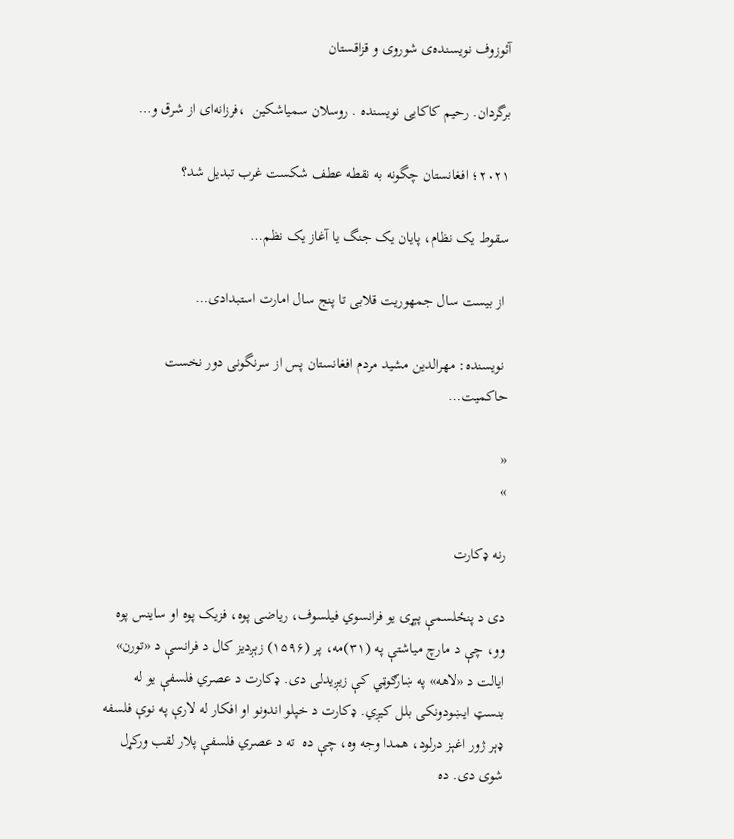آئوزوف نویسنده‌ی شوروی و قزاقستان

برگردان. رحیم کاکایی نویسنده . روسلان سمیاشکین  ،فرزانه‌ای از شرق و…

۲۰۲۱؛ افغانستان چگونه به نقطه عطف شکست غرب تبدیل شد؟

سقوط یک نظام، پایان یک جنگ یا آغاز یک نظم…

 از بیست سال جمهوریت قلابی تا پنج سال امارت استبدادی…

 نویسنده: مهرالدین مشید مردم افغانستان پس از سرنگونی دور نخست حاکمیت…

«
»

رنه ډکارت

دی د پنځلسمې پېړۍ یو فرانسوي فیلسوف، ریاضی پوه، فزیک پوه او ساینس پوه وو، چې د مارچ میاشتې په (۳۱)مه، پر (۱۵۹۶) زېږدیز کال د فرانسې د «تورن» ایالت د «لاهه» په ښارګوټي کې زیږیدلی دی. ډکارت د عصري فلسفې یو له بنسټ ایښودونکی بلل کیږي. ډکارت د خپلو اندونو او افکار له لارې په نوې فلسفه ډېر ژور اغېز درلود، همدا وجه وه، چې ده  ته د عصري فلسفې پلار لقب ورکړل شوی دی. ده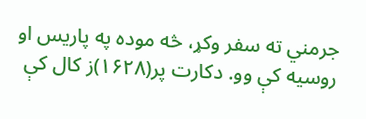جرمني ته سفر وکړ، څه موده په پاریس او روسیه کې وو. دکارت پر(۱۶۲۸)ز کال کې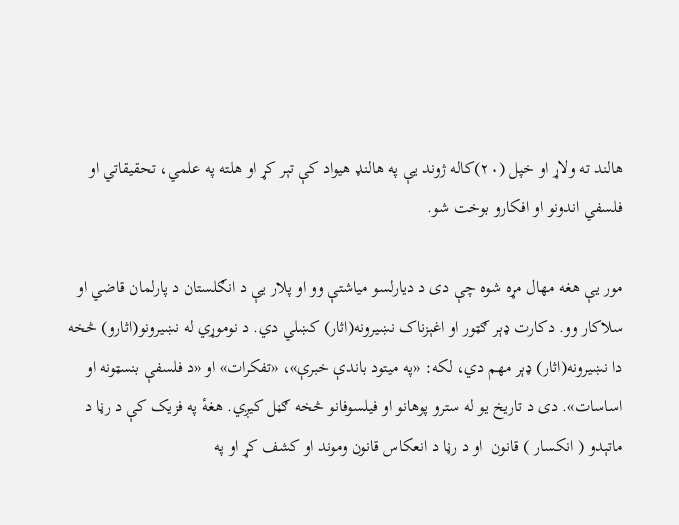هالند ته ولاړ او خپل (۲۰)کاله ژوند یې په هالنډ هیواد کې تېر کړ او هلته په علمي، تحقیقاتي او فلسفي اندونو او افکارو بوخت شو.

مور یې هغه مهال مړه شوه چې دی د دیارلسو میاشتې وو او پلار یې د انګلستان د پارلمان قاضي او سلاکار وو. دکارت ډېر ګټور او اغېزناک نښیرونه(اثار) کښلي دي. د نوموړي له نښیرونو(اثارو) څخه دا نښیرونه(اثار) ډېر مهم دي، لکه: «په میتود باندې خبرې»، «تفکرات» او «د فلسفې بنسټونه او اساسات». دی د تاریخ یو له سترو پوهانو او فیلسوفانو څخه ګڼل کیږي. هغهٔ په فزیک کې د رڼا د ماتېدو ( انکسار ) قانون  او د رڼا د انعکاس قانون وموند او کشف کړ او په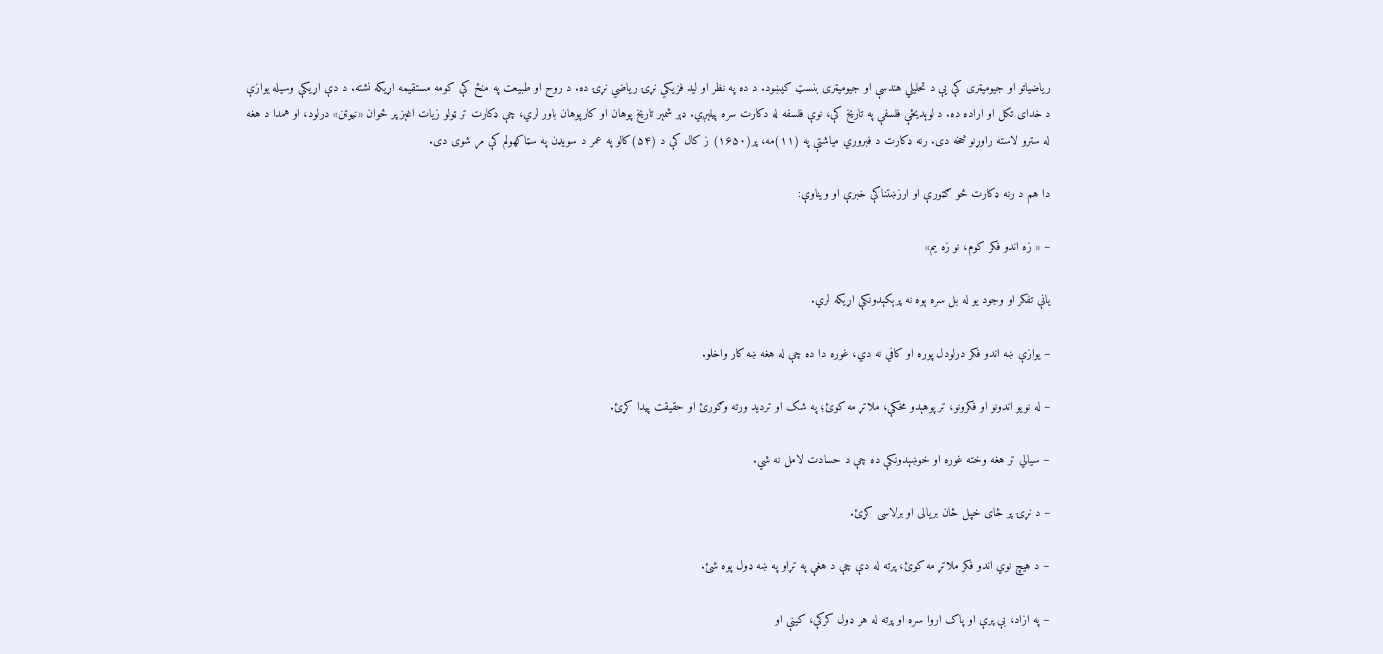ریاضیاتو او جیومیټری کې یې د تحلیلي هندسې او جیومیټری بنسټ کیښود. د ده په نظر او لید فزیکي نړۍ ریاضي نړۍ ده. د روح او طبیعت په منځ کې کومه مستقیمه اړیکه نشته. د دې اړیکې وسیله یوازې د خدای تکل او اراده ده. د لوېدیځې فلسفې په تاریخ کې، نوې فلسفه له دکارت سره پیلېږي. ډېر شمېر تاریخ پوهان او کارپوهان باور لري، چې ډکارت تر ټولو زیات اغېز پر ځوان «نیوټن» درلود، او همدا د هغه له سترو لاسته راوړنو څخه دی. رنه ډکارت د فبروري میاشتې په (۱۱)مه، پر(۱۶۵۰) ز کال کې د (۵۴)کالو په عمر د سویډن په سټاکهولم کې مړ شوی دی.

دا هم د رنه ډکارت څو ګټورې او ارزښتناکې خبرې او ویناوې:

– « زه اندو فکر کوم، نو زه یم»

یانې تفکر او وجود یو له بل سره ېوه نه پرېکېدونکې اړیکه لري.

– یوازې ښه اندو فکر درلودل پوره او کافي نه دي، غوره دا ده چې له هغه ښه کار واخلو.

– له نويو اندونو او فکرونو، تر پوهېدو مخکې، ملاتړ مه کوئ؛ په شک او تردید ورته وګورئ او حقیقت پیدا کړئ.

– سیالي تر هغه وخته غوره او خوښېدونکې ده چې د حسادت لامل نه شي.

– د نړۍ پر ځای خپل ځان بریالی او برلاسی کړئ.

– د هیچ نوي اندو فکر ملاتړ مه کوئ، پرته له دې چې د هغې په تړاو په ښه ډول پوه شئ.

– په ازاد، بې پرې او پاک اروا سره او پرته له هر ډول کرکې، کینې او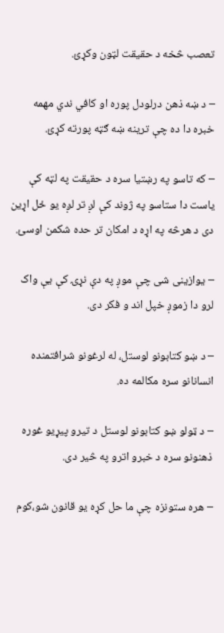تعصب څخه د حقیقت لټون وکړئ.

– د ښه ذهن درلودل پوره او کافي ندي مهمه خبره دا ده چې ترینه ښه ګټه پورته کړئ.

– که تاسو په رښتیا سره د حقیقت په لټه کې یاست دا ستاسو په ژوند کې لږ تر لږه یو ځل اړین دی د هرڅه په اړه د امکان تر حده شکمن اوسئ.

– یوازینی شی چې موږ په دې نړۍ کې یې واک لرو دا زموږ خپل اند و فکر دی.

– د ښو کتابونو لوستل، له لرغونو شرافتمنده انسانانو سره مکالمه ده.

– د ټولو ښو کتابونو لوستل د تیرو پیړیو غوره ذهنونو سره د خبرو اترو په څیر دی.

– هره ستونزه چې ما حل کړه یو قانون شو،کوم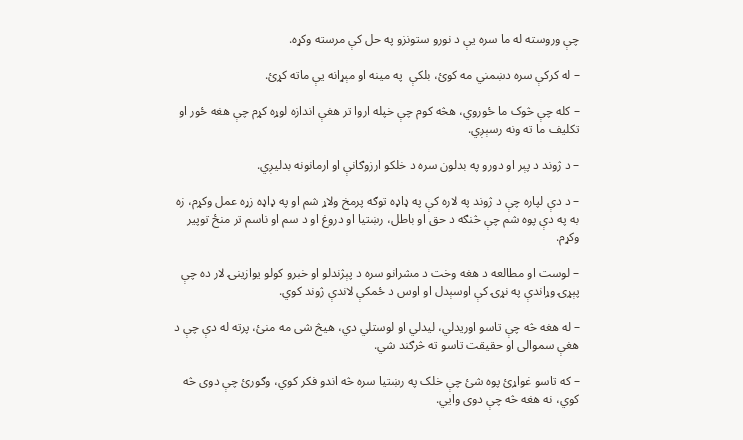چې وروسته له ما سره یې د نورو ستونزو په حل کې مرسته وکړه.

– له کرکې سره دښمني مه کوئ، بلکې  په مینه او مېړانه یې ماته کړئ.

– کله چې څوک ما ځوروي، هڅه کوم چې خپله اروا تر هغې اندازه لوړه کړم چې هغه ځور او تکلیف ما ته ونه رسېږي.

– د ژوند د پېر او دورو په بدلون سره د خلکو ارزوګانې او ارمانونه بدلیږي.

– د دې لپاره چې د ژوند په لاره کې په ډاډه توګه پرمخ ولاړ شم او په ډاډه زړه عمل وکړم، زه به په دې پوه شم چې څنګه د حق او باطل، رښتیا او دروغ او د سم او ناسم تر منځ توپیر وکړم.

– لوست او مطالعه د هغه وخت د مشرانو سره د پېژندلو او خبرو کولو یوازینۍ لار ده چې پېړۍ وړاندې په نړۍ کې اوسېدل او اوس د ځمکې لاندې ژوند کوي.

– له هغه څه چې تاسو اوریدلي، لیدلي او لوستلي دي، هیڅ شی مه منئ، پرته له دې چې د هغې سموالی او حقیقت تاسو ته څرګند شي.

– که تاسو غواړئ پوه شئ چې خلک په رښتیا سره څه اندو فکر کوي، وګورئ چې دوی څه کوي، نه هغه څه چې دوی وايي.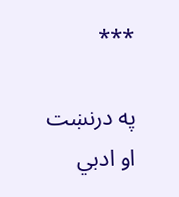***

په درنښت او ادبي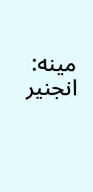مینه: انجنیر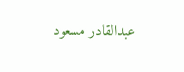عبدالقادر مسعود